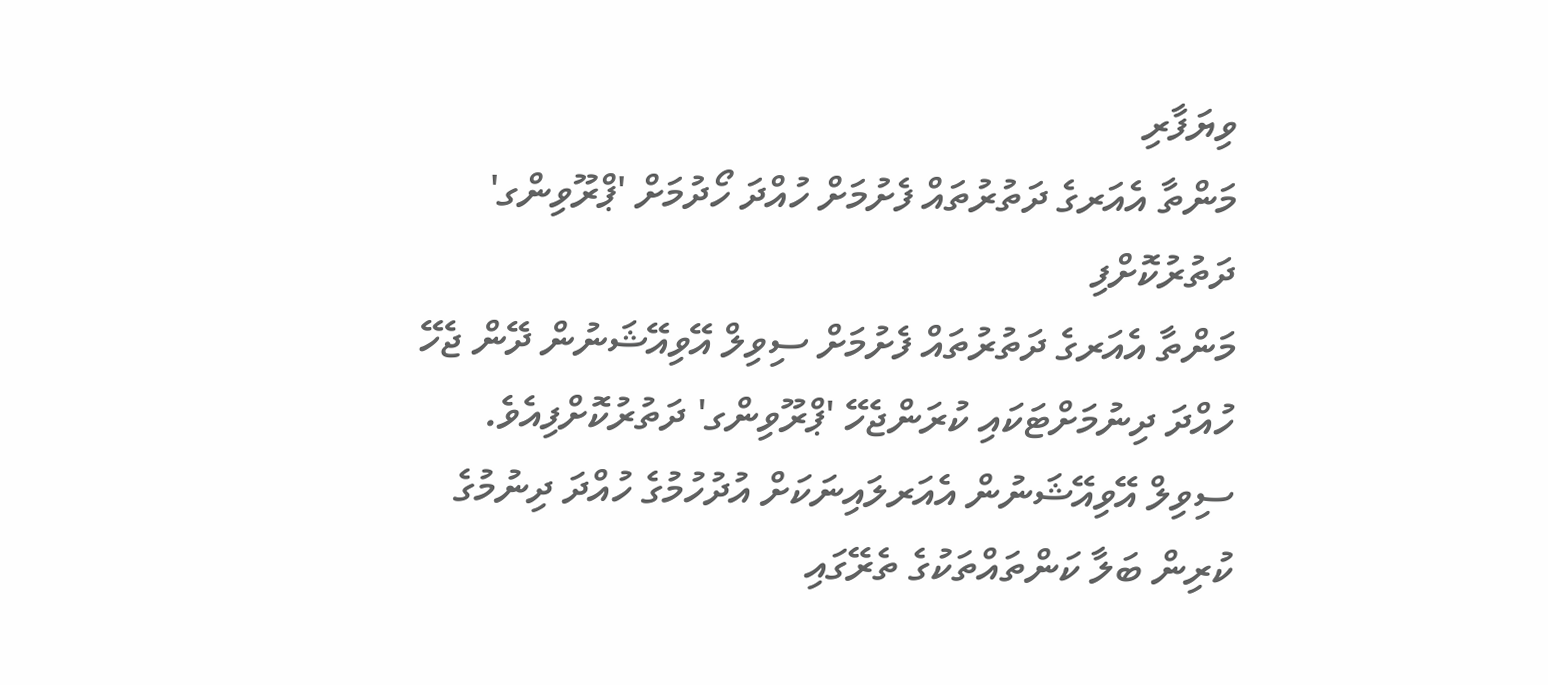ވިޔަފާރި
މަންތާ އެއަރގެ ދަތުރުތައް ފެށުމަށް ހުއްދަ ހޯދުމަށް 'ޕްރޫވިންގ' ދަތުރުކޮށްފި
މަންތާ އެއަރގެ ދަތުރުތައް ފެށުމަށް ސިވިލް އޭވިއޭޝަނުން ދޭން ޖެހޭ ހުއްދަ ދިނުމަށްޓަކައި ކުރަންޖެހޭ 'ޕްރޫވިންގ' ދަތުރުކޮށްފިއެވެ.
ސިވިލް އޭވިއޭޝަނުން އެއަރލައިނަކަށް އުދުހުމުގެ ހުއްދަ ދިނުމުގެ ކުރިން ބަލާ ކަންތައްތަކުގެ ތެރޭގައި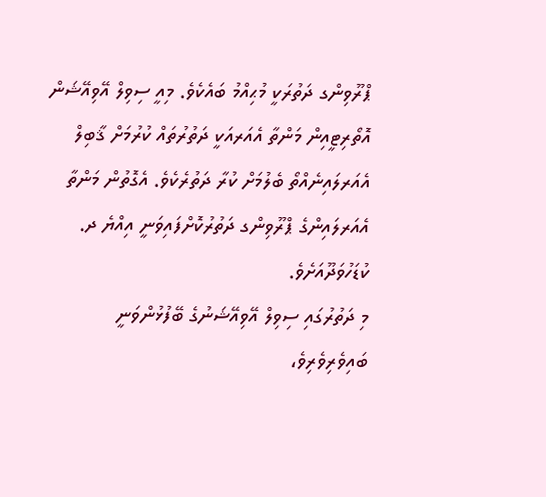ޕްރޫވިންގ ދަތުރަކީ މުޙިއްމު ބައެކެވެ. މިއީ ސިވިލް އޭވިއޭޝަން އޮތޯރިޓީއިން މަންތާ އެއަރއަކީ ދަތުރުތައް ކުރުމަށް ޤާބިލް އެއަރލައިނެއްތޯ ބެލުމަށް ކުރާ ދަތުރެކެވެ. އެގޮތުން މަންތާ އެއަރލައިންގެ ޕްރޫވިންގ ދަތުރުކޮށްފައިވަނީ އިއްޔެ ދ. ކުޑަހުވަދޫއަށެވެ.
މި ދަތުރުގައި ސިވިލް އޭވިއޭޝަނުގެ ބޭފުޅުންވަނީ ބައިވެރިވެރިވެ،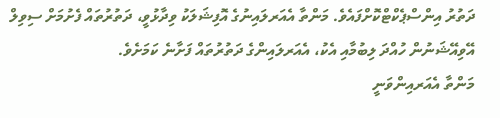ދަތުރު އިންސްޕެކްޓްކޮށްފައެވެ. މަންތާ އެއަރލައިނުގެ އޮފިޝަލަކު ވިދާޅުވީ، ދަތުރުތައް ފެށުމަށް ސިވިލް އޭވިއޭޝަނުން ހުއްދަ ލިބުމާއި އެކު، އެއަރލައިންގެ ދަތުރުތައް ފަށާނެ ކަމަށެވެ.
މަންތާ އެއަރއިންވަނީ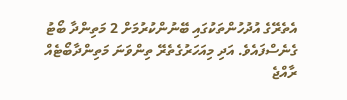އެތެރޭގެ އުދުހުންތަކުގައި ބޭނުންކުރުމަށް 2 މަތިންދާ ބޯޓު ގެނެސްފައެވެ. އަދި މިއަހަރުގެތެރޭ ތިންވަނަ މަތިންދާބޯޓެއް ރާއްޖެ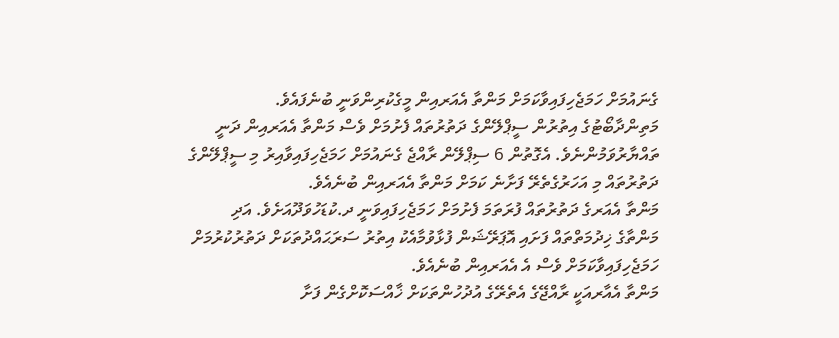ގެނައުމަށް ހަމަޖެހިފައިވާކަމަށް މަންތާ އެއަރއިން މީގެކުރިންވަނީ ބުނެފައެވެ.
މަތިންދާބޯޓުގެ އިތުރުން ސީޕްލޭންގެ ދަތުރުތައް ފެށުމަށް ވެސް މަންތާ އެއަރއިން ދަނީ ތައްޔާރުވަމުންނެވެ. އެގޮތުން 6 ސިޕްލޭން ރާއްޖެ ގެނައުމަށް ހަމަޖެހިފައިވާއިރު މި ސީޕްލޭންގެ ދަތުރުތައް މި އަހަރުގެތެރޭ ފަށާނެ ކަމަށް މަންތާ އެއަރއިން ބުނެއެވެ.
މަންތާ އެއަރގެ ދަތުރުތައް ފުރަތަމަ ފެށުމަށް ހަމަޖެހިފައިވަނީ ދ.ކުޑަހުވަދޫއަށެވެ. އަދި މަންތާގެ ޚިދުމަތްތައް ފަށައި އޮޕަރޭޝަން ފުޅާވުމާއެކު އިތުރު ސަރަޙައްދުތަކަށް ދަތުރުކުރުމަށް ހަމަޖެހިފައިވާކަމަށް ވެސް އެ އެއަރއިން ބުނެއެވެ.
މަންތާ އެއާރއަކީ ރާއްޖޭގެ އެތެރޭގެ އުދުހުންތަކަށް ޚާއްސަކޮށްގެން ފަށާ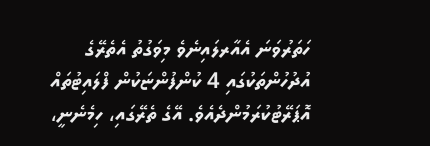ހަތަރުވަނަ އެއާރލައިނެވެ މިވަގުތު އެތެރޭގެ އުދުހުންތަކުގައި 4 ކުންފުންޏަކުން ފްލައިޓުތައް އޮޕަރޭޓުކުރަމުންދެއެވެ. އޭގެ ތެރޭގައި، ހިމެނެނީ،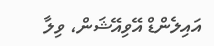އައިލެންޑް އޭވިއޭޝަން، ވިލާ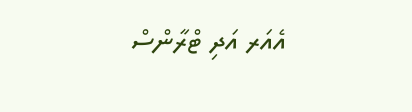އެއަރ އަދި ޓްރާންސް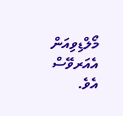މޯލްޑިވިއަން އެއަރވޭސް އެވެ.